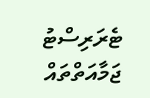ޓެރަރިސްޓު ޖަމާއަތްތައް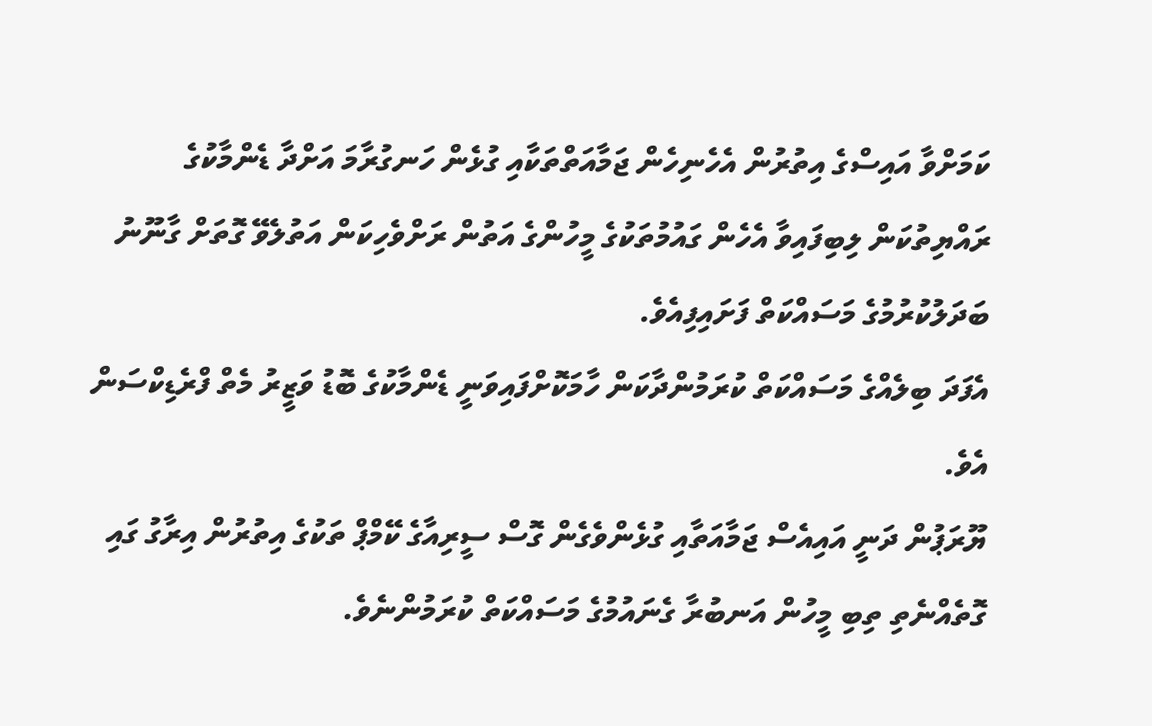ކަމަށްވާ އައިސްގެ އިތުރުން އެހެނިހެން ޖަމާއަތްތަކާއި ގުޅެން ހަނގުރާމަ އަށްދާ ޑެންމާކުގެ ރައްޔިތުކަން ލިބިފައިވާ އެހެން ގައުމުތަކުގެ މީހުންގެ އަތުން ރަށްވެހިކަން އަތުލެވޭ ގޮތަށް ގާނޫނު ބަދަލުކުރުމުގެ މަސައްކަތް ފަށައިފިއެވެ.
އެފަދަ ބިލެއްގެ މަސައްކަތް ކުރަމުންދާކަން ހާމަކޮށްފައިވަނީ ޑެންމާކުގެ ބޮޑު ވަޒީރު މެތް ފްރެޑިކްސަން އެވެ.
ޔޫރަޕުން ދަނީ އައިއެސް ޖަމާއަތާއި ގުޅެންވެގެން ގޮސް ސީރިއާގެ ކޭމްޕް ތަކުގެ އިތުރުން އިރާގު ގައި ގޮތެއްނެތި ތިބި މީހުން އަނބުރާ ގެނައުމުގެ މަސައްކަތް ކުރަމުންނެވެ.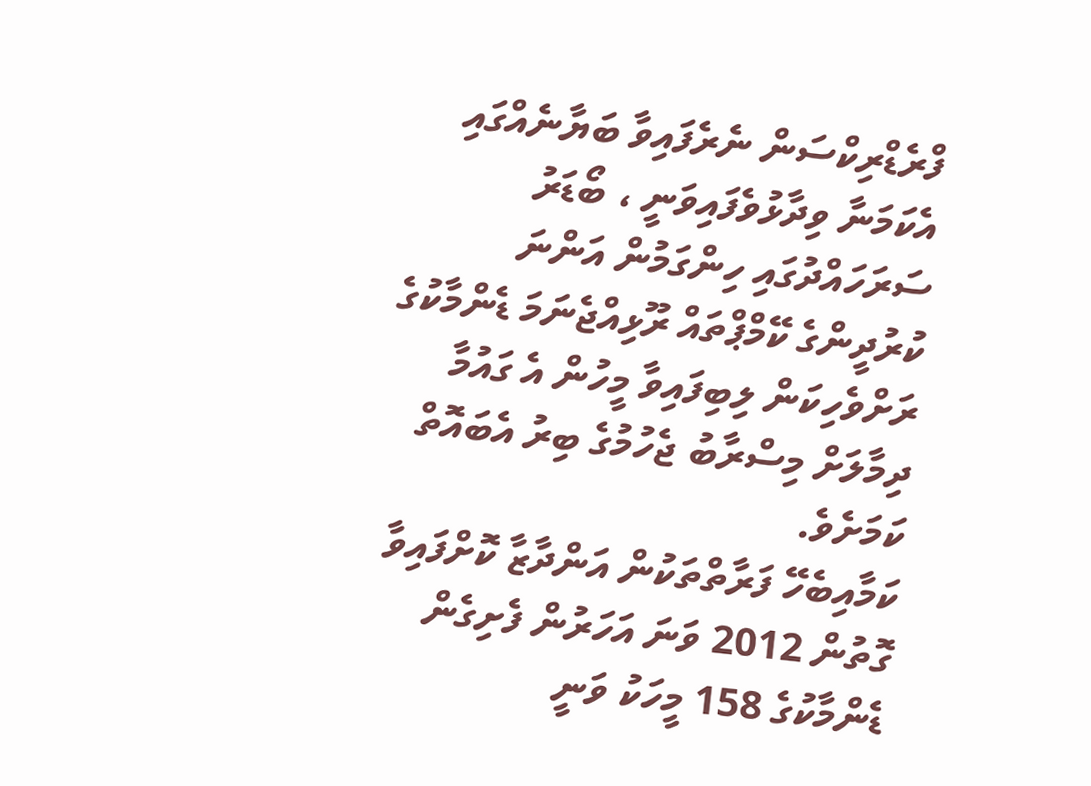ފްރެޑްރިކްސަން ނެރެފައިވާ ބަޔާނެއްގައި އެކަމަނާ ވިދާޅުވެފައިވަނީ ، ބޯޑަރު ސަރަހައްދުގައި ހިންގަމުން އަންނަ ކުރުދީންގެ ކޭމްޕްތައް ރޫޅިއްޖެނަމަ ޑެންމާކުގެ ރަށްވެހިކަން ލިބިފައިވާ މީހުން އެ ގައުމާ ދިމާލަށް މިސްރާބު ޖެހުމުގެ ބިރު އެބައޮތް ކަމަށެވެ.
ކަމާއިބެހޭ ފަރާތްތަކުން އަންދާޒާ ކޮށްފައިވާ ގޮތުން 2012 ވަނަ އަހަރުން ފެށިގެން ޑެންމާކުގެ 158 މީހަކު ވަނީ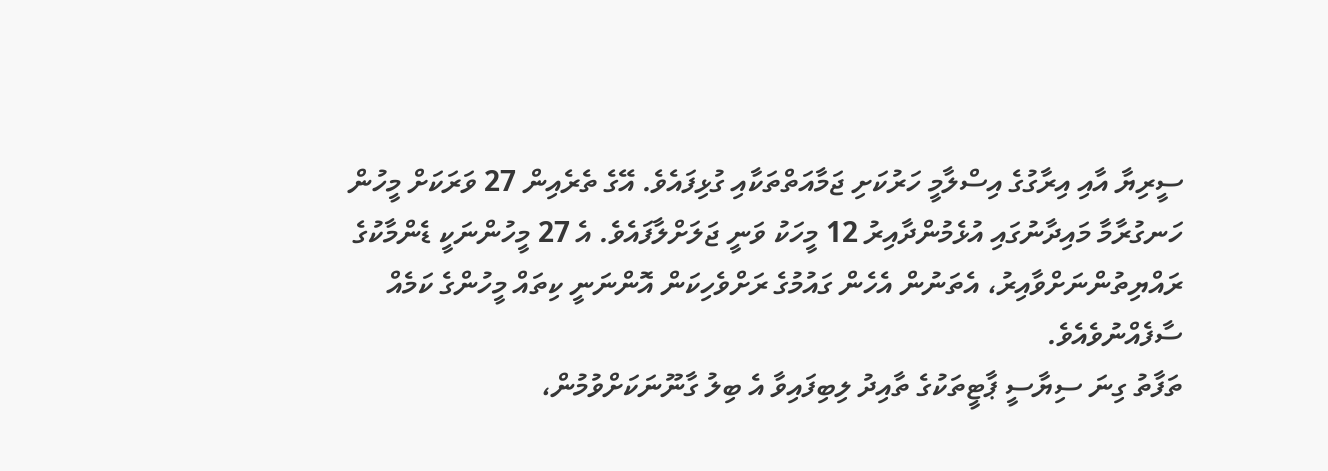ސީރިޔާ އާއި އިރާގުގެ އިސްލާމީ ހަރުކަށި ޖަމާއަތްތަކާއި ގުޅިފައެވެ. އޭގެ ތެރެއިން 27 ވަރަކަށް މީހުން ހަނގުރާމާ މައިދާނުގައި އުޅެމުންދާއިރު 12 މީހަކު ވަނީ ޖަލަށްލާފައެވެ. އެ 27 މީހުންނަކީ ޑެންމާކުގެ ރައްޔިތުންނަށްވާއިރު، އެތަނުން އެހެން ގައުމުގެ ރަށްވެހިކަން އޮންނަނީ ކިތައް މީހުންގެ ކަމެއް ސާފެއްނުވެއެވެ.
ތަފާތު ގިނަ ސިޔާސީ ޕާޓީތަކުގެ ތާއިދު ލިބިފައިވާ އެ ބިލު ގާނޫނަކަށްވުމުން،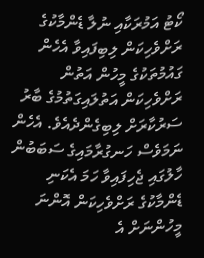ކޯޓު އަމުރަކާއި ނުލާ ޑެންމާކުގެ ރަށްވެހިކަން ލިބިފައިވާ އެހެން ގައުމުތަކުގެ މީހުން އަތުން ރަށްވެހިކަން އަތުލައިގަތުމުގެ ބާރު ސަރުކާރަށް ލިބިގެންދެއެވެ. އެހެން ނަމަވެސް ހަނގުރާމައިގެ ސަބަބުން ހާލުގައި ޖެހިފައިވާ ހަމަ އެކަނި ޑެންމާކުގެ ރަށްވެހިކަން އޮންނަ މީހުންނަށް އެ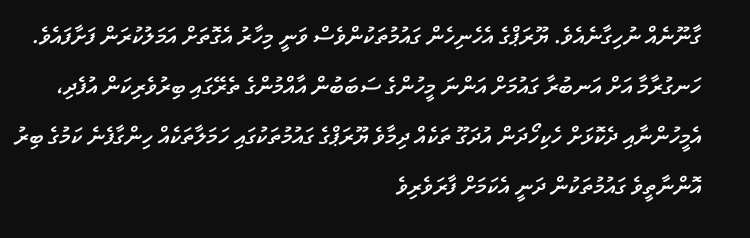ގާނޫނެއް ނުހިގާނެއެވެ. ޔޫރަޕްގެ އެހެނިހެން ގައުމުތަކުންވެސް ވަނީ މިހާރު އެގޮތަށް އަމަލުކުރަން ފަށާފައެވެ.
ހަނގުރާމާ އަށް އަނބުރާ ގައުމަށް އަންނަ މީހުންގެ ސަބަބުން އާއްމުންގެ ތެރޭގައި ބިރުވެރިކަން އުފެދި، އެމީހުންނާއި ދެކޮޅަށް ހެކިހޯދަން އުދަގޫ ތަކެއް ދިމާވެ ޔޫރަޕްގެ ގައުމުތަކުގައި ހަމަލާތަކެއް ހިންގާފެނެ ކަމުގެ ބިރު އޮންނާތީވެ ގައުމުތަކުން ދަނީ އެކަމަށް ފާރަވެރިވެ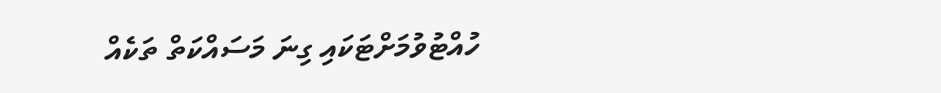ހުއްޓުވުމަށްޓަކައި ގިނަ މަސައްކަތް ތަކެއް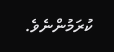ކުރަމުންނެވެ.